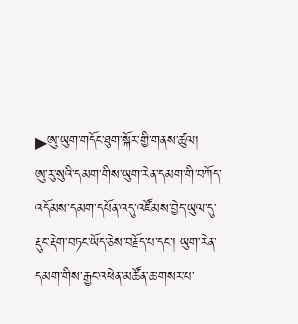▶ཨུ་ཡུག་གདོང་ཐུག་སྐོར་གྱི་གནས་ཚུལ།
ཨུ་རུ་སུའི་དམག་གིས་ཡུག་རེན་དམག་གི་བཀོད་འདོམས་དམག་དཔོན་འདུ་འཛོམས་བྱེད་ཡུལ་དུ་རྡུང་རྡེག་བཏང་ཡོད་ཅེས་བརྗོད་པ་དང་། ཡུག་རེན་དམག་གིས་རྒྱང་འཕེན་མཚོན་ཆ་གསར་པ་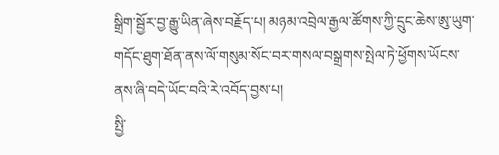སྒྲིག་སྦྱོར་བྱ་རྒྱུ་ཡིན་ཞེས་བརྗོད་པ། མཉམ་འབྲེལ་རྒྱལ་ཚོགས་ཀྱི་དྲུང་ཆེས་ཨུ་ཡུག་གདོང་ཐུག་ཐོན་ནས་ལོ་གསུམ་སོང་བར་གསལ་བསྒྲགས་སྤེལ་ཏེ་ཕྱོགས་ཡོངས་ནས་ཞི་བདེ་ཡོང་བའི་རེ་འབོད་བྱས་པ།
སྤྱི་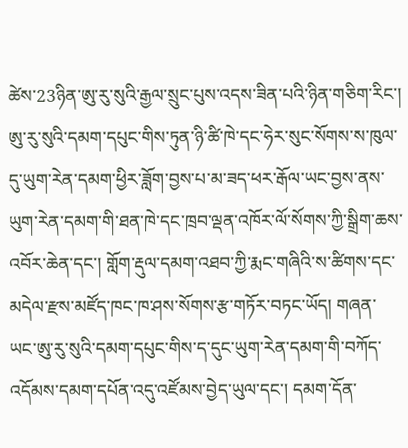ཚེས་23ཉིན་ཨུ་རུ་སུའི་རྒྱལ་སྲུང་པུས་འདས་ཟིན་པའི་ཉིན་གཅིག་རིང་། ཨུ་རུ་སུའི་དམག་དཔུང་གིས་ཏུན་ཉི་ཚི་ཁེ་དང་ཧེར་སུང་སོགས་ས་ཁུལ་དུ་ཡུག་རེན་དམག་ཕྱིར་ཟློག་བྱས་པ་མ་ཟད་ཕར་རྒོལ་ཡང་བྱས་ནས་ཡུག་རེན་དམག་གི་ཐན་ཁེ་དང་ཁྲབ་ལྡན་འཁོར་ལོ་སོགས་ཀྱི་སྒྲིག་ཆས་འབོར་ཆེན་དང་། གློག་རྡུལ་དམག་འཐབ་ཀྱི་རྨང་གཞིའི་ས་ཚིགས་དང་མདེལ་རྫས་མཛོད་ཁང་ཁ་ཤས་སོགས་རྩ་གཏོར་བཏང་ཡོད། གཞན་ཡང་ཨུ་རུ་སུའི་དམག་དཔུང་གིས་ད་དུང་ཡུག་རེན་དམག་གི་བཀོད་འདོམས་དམག་དཔོན་འདུ་འཛོམས་བྱེད་ཡུལ་དང་། དམག་དོན་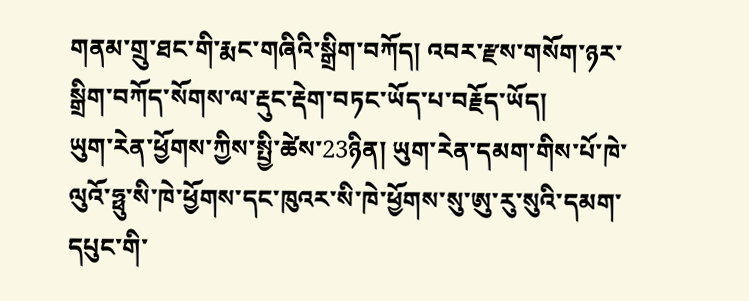གནམ་གྲུ་ཐང་གི་རྨང་གཞིའི་སྒྲིག་བཀོད། འབར་རྫས་གསོག་ཉར་སྒྲིག་བཀོད་སོགས་ལ་རྡུང་རྡེག་བཏང་ཡོད་པ་བརྗོད་ཡོད།
ཡུག་རེན་ཕྱོགས་ཀྱིས་སྤྱི་ཚེས་23ཉིན། ཡུག་རེན་དམག་གིས་པོ་ཁེ་ལུའོ་ཧྥུ་སི་ཁེ་ཕྱོགས་དང་ཁུའར་སི་ཁེ་ཕྱོགས་སུ་ཨུ་རུ་སུའི་དམག་དཔུང་གི་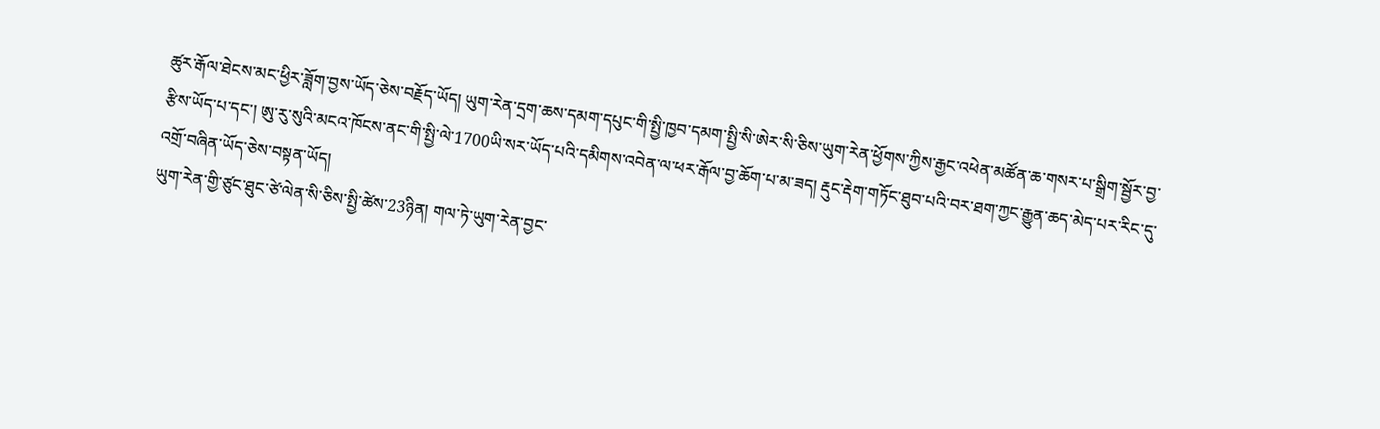ཚུར་རྒོལ་ཐེངས་མང་ཕྱིར་ཟློག་བྱས་ཡོད་ཅེས་བརྗོད་ཡོད། ཡུག་རེན་དྲག་ཆས་དམག་དཔུང་གི་སྤྱི་ཁྱབ་དམག་སྤྱི་སི་ཨེར་སི་ཅིས་ཡུག་རེན་ཕྱོགས་ཀྱིས་རྒྱང་འཕེན་མཚོན་ཆ་གསར་པ་སྒྲིག་སྦྱོར་བྱ་རྩིས་ཡོད་པ་དང་། ཨུ་རུ་སུའི་མངའ་ཁོངས་ནང་གི་སྤྱི་ལེ་1700ཡི་སར་ཡོད་པའི་དམིགས་འབེན་ལ་ཕར་རྒོལ་བྱ་ཆོག་པ་མ་ཟད། རྡུང་རྡེག་གཏོང་ཐུབ་པའི་བར་ཐག་ཀྱང་རྒྱུན་ཆད་མེད་པར་རིང་དུ་འགྲོ་བཞིན་ཡོད་ཅེས་བསྟན་ཡོད།
ཡུག་རེན་གྱི་ཙུང་ཐུང་ཙེ་ལེན་སི་ཅིས་སྤྱི་ཚེས་23ཉིན། གལ་ཏེ་ཡུག་རེན་བྱང་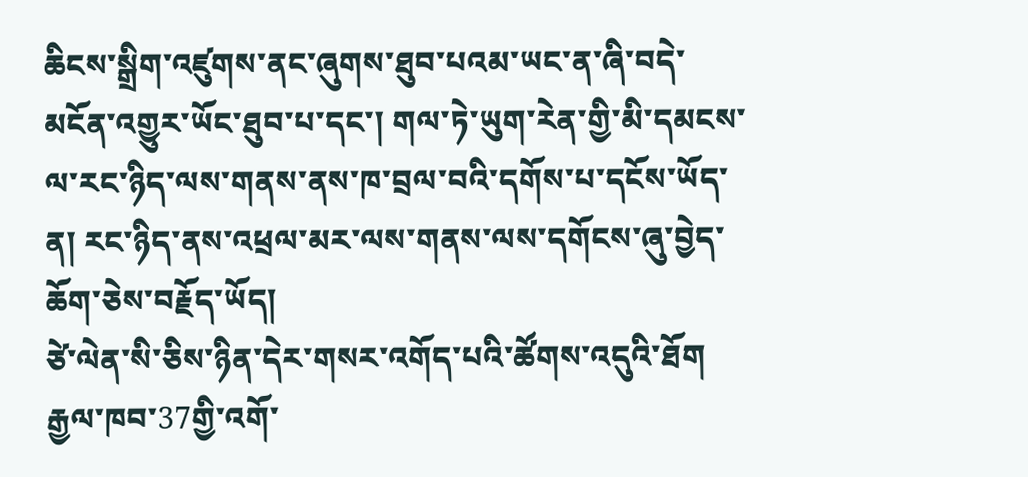ཆིངས་སྒྲིག་འཛུགས་ནང་ཞུགས་ཐུབ་པའམ་ཡང་ན་ཞི་བདེ་མངོན་འགྱུར་ཡོང་ཐུབ་པ་དང་། གལ་ཏེ་ཡུག་རེན་གྱི་མི་དམངས་ལ་རང་ཉིད་ལས་གནས་ནས་ཁ་བྲལ་བའི་དགོས་པ་དངོས་ཡོད་ན། རང་ཉིད་ནས་འཕྲལ་མར་ལས་གནས་ལས་དགོངས་ཞུ་བྱེད་ཆོག་ཅེས་བརྗོད་ཡོད།
ཙེ་ལེན་སི་ཅིས་ཉིན་དེར་གསར་འགོད་པའི་ཚོགས་འདུའི་ཐོག རྒྱལ་ཁབ་37གྱི་འགོ་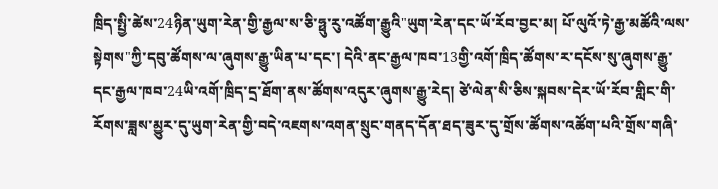ཁྲིད་སྤྱི་ཚེས་24ཉིན་ཡུག་རེན་གྱི་རྒྱལ་ས་ཅི་ཧྥུ་རུ་འཚོག་རྒྱུའི"ཡུག་རེན་དང་ཡོ་རོབ་བྱང་མ། པོ་ལུའོ་ཏེ་རྒྱ་མཚོའི་ལས་སྟེགས"ཀྱི་དབུ་ཚོགས་ལ་ཞུགས་རྒྱུ་ཡིན་པ་དང་། དེའི་ནང་རྒྱལ་ཁབ་13གྱི་འགོ་ཁྲིད་ཚོགས་ར་དངོས་སུ་ཞུགས་རྒྱུ་དང་རྒྱལ་ཁབ་24ཡི་འགོ་ཁྲིད་དྲ་ཐོག་ནས་ཚོགས་འདུར་ཞུགས་རྒྱུ་རེད། ཙེ་ལེན་སི་ཅིས་སྐབས་དེར་ཡོ་རོབ་གླིང་གི་རོགས་ཟླས་མྱུར་དུ་ཡུག་རེན་གྱི་བདེ་འཇགས་འགན་སྲུང་གནད་དོན་ཐད་ཟུར་དུ་གྲོས་ཚོགས་འཚོག་པའི་གྲོས་གཞི་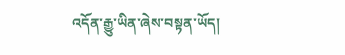འདོན་རྒྱུ་ཡིན་ཞེས་བསྟན་ཡོད།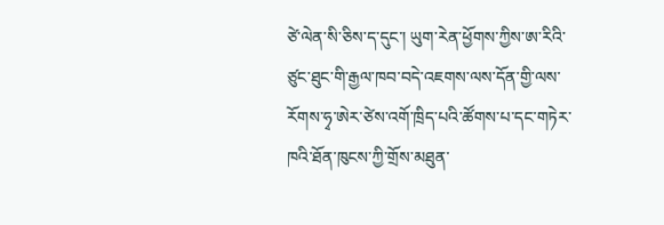ཙེ་ལེན་སི་ཅིས་ད་དུང་། ཡུག་རེན་ཕྱོགས་ཀྱིས་ཨ་རིའི་ཙུང་ཐུང་གི་རྒྱལ་ཁབ་བདེ་འཇགས་ལས་དོན་གྱི་ལས་རོགས་ཧྭ་ཨེར་ཙེས་འགོ་ཁྲིད་པའི་ཚོགས་པ་དང་གཏེར་ཁའི་ཐོན་ཁུངས་ཀྱི་གྲོས་མཐུན་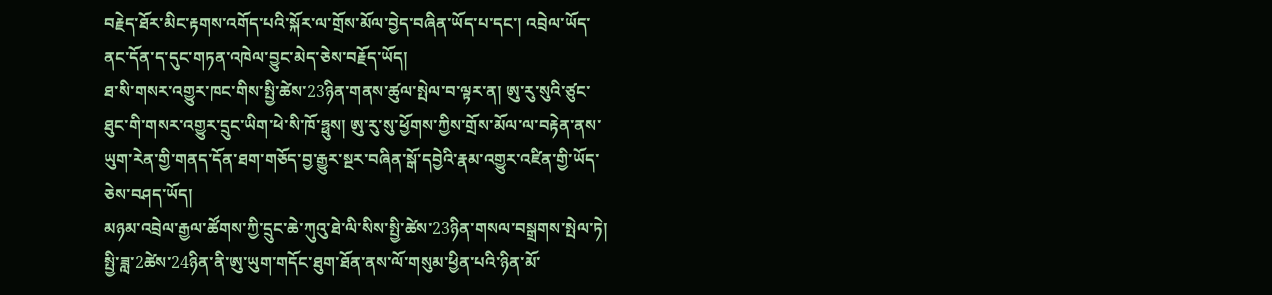བརྗེད་ཐོར་མིང་རྟགས་འགོད་པའི་སྐོར་ལ་གྲོས་མོལ་བྱེད་བཞིན་ཡོད་པ་དང་། འབྲེལ་ཡོད་ནང་དོན་ད་དུང་གཏན་འཁེལ་བྱུང་མེད་ཅེས་བརྗོད་ཡོད།
ཐ་སི་གསར་འགྱུར་ཁང་གིས་སྤྱི་ཚེས་23ཉིན་གནས་ཚུལ་སྤེལ་བ་ལྟར་ན། ཨུ་རུ་སུའི་ཙུང་ཐུང་གི་གསར་འགྱུར་དྲུང་ཡིག་ཕེ་སི་ཁོ་ཧྥུས། ཨུ་རུ་སུ་ཕྱོགས་ཀྱིས་གྲོས་མོལ་ལ་བརྟེན་ནས་ཡུག་རེན་གྱི་གནད་དོན་ཐག་གཅོད་བྱ་རྒྱུར་སྔར་བཞིན་སྒོ་དབྱེའི་རྣམ་འགྱུར་འཛིན་གྱི་ཡོད་ཅེས་བཤད་ཡོད།
མཉམ་འབྲེལ་རྒྱལ་ཚོགས་ཀྱི་དྲུང་ཆེ་ཀུའུ་ཐེ་ལི་སིས་སྤྱི་ཚེས་23ཉིན་གསལ་བསྒྲགས་སྤེལ་ཏེ། སྤྱི་ཟླ་2ཚེས་24ཉིན་ནི་ཨུ་ཡུག་གདོང་ཐུག་ཐོན་ནས་ལོ་གསུམ་ཕྱིན་པའི་ཉིན་མོ་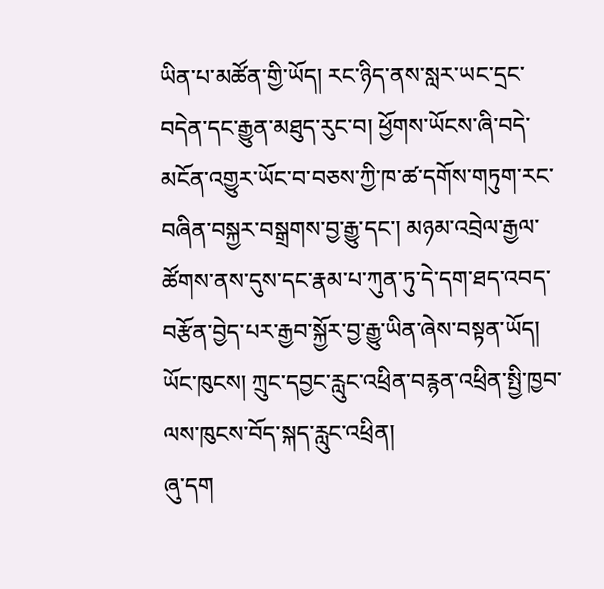ཡིན་པ་མཚོན་གྱི་ཡོད། རང་ཉིད་ནས་སླར་ཡང་དྲང་བདེན་དང་རྒྱུན་མཐུད་རུང་བ། ཕྱོགས་ཡོངས་ཞི་བདེ་མངོན་འགྱུར་ཡོང་བ་བཅས་ཀྱི་ཁ་ཚ་དགོས་གཏུག་རང་བཞིན་བསྐྱར་བསྒྲགས་བྱ་རྒྱུ་དང་། མཉམ་འབྲེལ་རྒྱལ་ཚོགས་ནས་དུས་དང་རྣམ་པ་ཀུན་ཏུ་དེ་དག་ཐད་འབད་བརྩོན་བྱེད་པར་རྒྱབ་སྐྱོར་བྱ་རྒྱུ་ཡིན་ཞེས་བསྟན་ཡོད།
ཡོང་ཁུངས། ཀྲུང་དབྱང་རླུང་འཕྲིན་བརྙན་འཕྲིན་སྤྱི་ཁྱབ་ལས་ཁུངས་བོད་སྐད་རླུང་འཕྲིན།
ཞུ་དག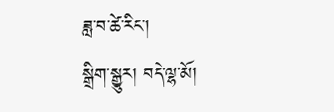ཟླ་བ་ཚེ་རིང་།
སྒྲིག་སྒྱུར། བདེ་ལྷ་མོ།